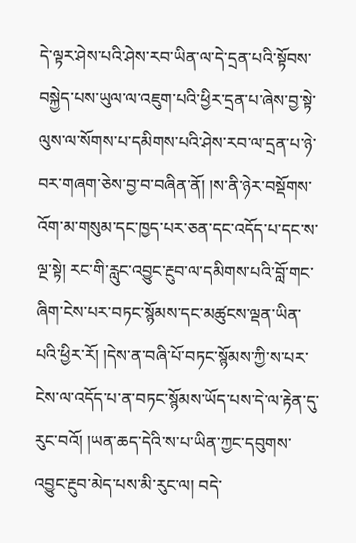དེ་ལྟར་ཤེས་པའི་ཤེས་རབ་ཡིན་ལ་དེ་དྲན་པའི་སྟོབས་བསྐྱེད་པས་ཡུལ་ལ་འཇུག་པའི་ཕྱིར་དྲན་པ་ཞེས་བྱ་སྟེ་ལུས་ལ་སོགས་པ་དམིགས་པའི་ཤེས་རབ་ལ་དྲན་པ་ཉེ་བར་གཞག་ཅེས་བྱ་བ་བཞིན་ནོ། །ས་ནི་ཉེར་བསྡོགས་འོག་མ་གསུམ་དང་ཁྱད་པར་ཅན་དང་འདོད་པ་དང་ས་ལྔ་སྟེ། རང་གི་རླུང་འབྱུང་རྔུབ་ལ་དམིགས་པའི་བློ་གང་ཞིག་ངེས་པར་བཏང་སྙོམས་དང་མཚུངས་ལྡན་ཡིན་པའི་ཕྱིར་རོ། །དེས་ན་བཞི་པོ་བཏང་སྙོམས་ཀྱི་ས་པར་ངེས་ལ་འདོད་པ་ན་བཏང་སྙོམས་ཡོད་པས་དེ་ལ་རྟེན་དུ་རུང་བའོ། །ཡན་ཆད་དེའི་ས་པ་ཡིན་ཀྱང་དབུགས་འབྱུང་རྔུབ་མེད་པས་མི་རུང་ལ། བདེ་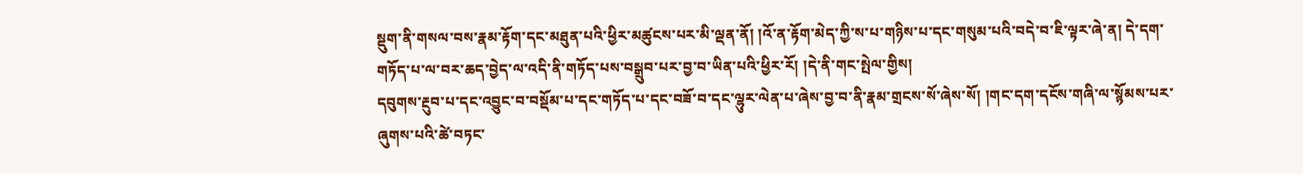སྡུག་ནི་གསལ་བས་རྣམ་རྟོག་དང་མཐུན་པའི་ཕྱིར་མཚུངས་པར་མི་ལྡན་ནོ། །འོ་ན་རྟོག་མེད་ཀྱི་ས་པ་གཉིས་པ་དང་གསུམ་པའི་བདེ་བ་ཇི་ལྟར་ཞེ་ན། དེ་དག་གཏོད་པ་ལ་བར་ཆད་བྱེད་ལ་འདི་ནི་གཏོད་པས་བསྒྲུབ་པར་བྱ་བ་ཡིན་པའི་ཕྱིར་རོ། །དེ་ནི་གང་སྤེལ་གྱིས།
དབུགས་རྔུབ་པ་དང་འབྱུང་བ་བསྡོམ་པ་དང་གཏོད་པ་དང་བཟོ་བ་དང་ལྷུར་ལེན་པ་ཞེས་བྱ་བ་ནི་རྣམ་གྲངས་སོ་ཞེས་སོ། །གང་དག་དངོས་གཞི་ལ་སྙོམས་པར་ཞུགས་པའི་ཚེ་བཏང་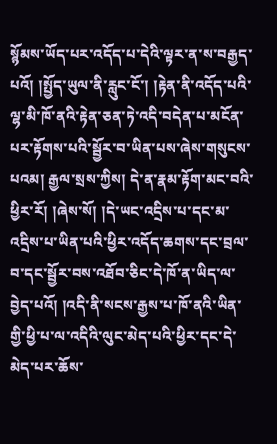སྙོམས་ཡོད་པར་འདོད་པ་དེའི་ལྟར་ན་ས་བརྒྱད་པའོ། །སྤྱོད་ཡུལ་ནི་རླུང་ངོ་། །རྟེན་ནི་འདོད་པའི་ལྷ་མི་ཁོ་ནའི་རྟེན་ཅན་ཏེ་འདི་བདེན་པ་མངོན་པར་རྟོགས་པའི་སྦྱོར་བ་ཡིན་པས་ཞེས་གསུངས་པའམ། རྒྱལ་སྲས་ཀྱིས། དེ་ན་རྣམ་རྟོག་མང་བའི་ཕྱིར་རོ། །ཞེས་སོ། །དེ་ཡང་འདྲིས་པ་དང་མ་འདྲིས་པ་ཡིན་པའི་ཕྱིར་འདོད་ཆགས་དང་བྲལ་བ་དང་སྦྱོར་བས་འཐོབ་ཅིང་དེ་ཁོ་ན་ཡིད་ལ་བྱེད་པའོ། །འདི་ནི་སངས་རྒྱས་པ་ཁོ་ནའི་ཡིན་གྱི་ཕྱི་པ་ལ་འདིའི་ལུང་མེད་པའི་ཕྱིར་དང་དེ་མེད་པར་ཆོས་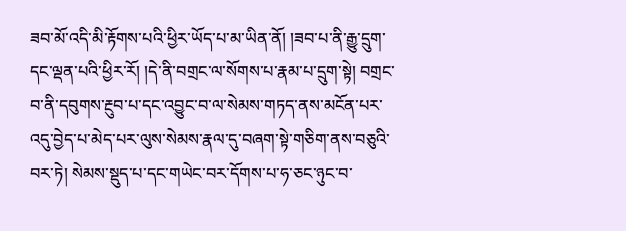ཟབ་མོ་འདི་མི་རྟོགས་པའི་ཕྱིར་ཡོད་པ་མ་ཡིན་ནོ། །ཟབ་པ་ནི་རྒྱུ་དྲུག་དང་ལྡན་པའི་ཕྱིར་རོ། །དེ་ནི་བགྲང་ལ་སོགས་པ་རྣམ་པ་དྲུག་སྟེ། བགྲང་བ་ནི་དབུགས་རྔུབ་པ་དང་འབྱུང་བ་ལ་སེམས་གཏད་ནས་མངོན་པར་འདུ་བྱེད་པ་མེད་པར་ལུས་སེམས་རྣལ་དུ་བཞག་སྟེ་གཅིག་ནས་བཅུའི་བར་ཏེ། སེམས་སྡུད་པ་དང་གཡེང་བར་དོགས་པ་ཧ་ཅང་ཉུང་བ་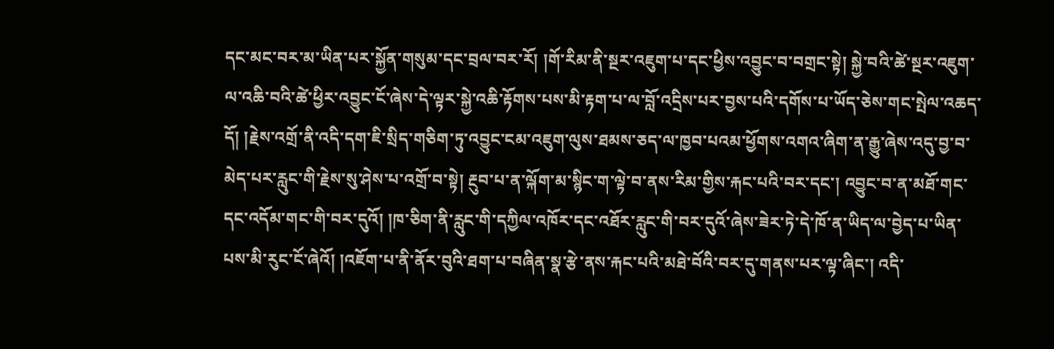དང་མང་བར་མ་ཡིན་པར་སྐྱོན་གསུམ་དང་བྲལ་བར་རོ། །གོ་རིམ་ནི་སྔར་འཇུག་པ་དང་ཕྱིས་འབྱུང་བ་བགྲང་སྟེ། སྐྱེ་བའི་ཚེ་སྔར་འཇུག་ལ་འཆི་བའི་ཚེ་ཕྱིར་འབྱུང་ངོ་ཞེས་དེ་ལྟར་སྐྱེ་འཆི་རྟོགས་པས་མི་རྟག་པ་ལ་བློ་འདྲིས་པར་བྱས་པའི་དགོས་པ་ཡོད་ཅེས་གང་སྤེལ་འཆད་དོ། །རྗེས་འགྲོ་ནི་འདི་དག་ཇི་སྲིད་གཅིག་ཏུ་འབྱུང་ངམ་འཇུག་ལུས་ཐམས་ཅད་ལ་ཁྱབ་པའམ་ཕྱོགས་འགའ་ཞིག་ན་རྒྱུ་ཞེས་འདུ་བྱ་བ་མེད་པར་རླུང་གི་རྗེས་སུ་ཤེས་པ་འགྲོ་བ་སྟེ། རྔུབ་པ་ན་ལྐོག་མ་སྙིང་ག་ལྟེ་བ་ནས་རིམ་གྱིས་རྐང་པའི་བར་དང་། འབྱུང་བ་ན་མཐོ་གང་དང་འདོམ་གང་གི་བར་དུའོ། །ཁ་ཅིག་ནི་རླུང་གི་དཀྱིལ་འཁོར་དང་འཐོར་རླུང་གི་བར་དུའོ་ཞེས་ཟེར་ཏེ་དེ་ཁོ་ན་ཡིད་ལ་བྱེད་པ་ཡིན་པས་མི་རུང་ངོ་ཞེའོ། །འཇོག་པ་ནི་ནོར་བུའི་ཐག་པ་བཞིན་སྣ་རྩེ་ནས་རྐང་པའི་མཐེ་བོའི་བར་དུ་གནས་པར་ལྟ་ཞིང་། འདི་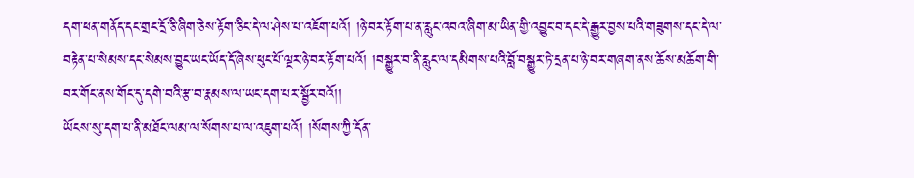དག་ཕན་གནོད་དང་གྲང་དྲོ་ཅི་ཞིག་ཅེས་རྟོག་ཅིང་དེ་ལ་ཤེས་པ་འཇོག་པའོ། །ཉེ་བར་རྟོག་པ་ན་རླུང་འབའ་ཞིག་མ་ཡིན་གྱི་འབྱུང་བ་དང་དེ་རྒྱུར་བྱས་པའི་གཟུགས་དང་དེ་ལ་བརྟེན་པ་སེམས་དང་སེམས་བྱུང་ཡང་ཡོད་དོ་ཞེས་ཕུང་པོ་ལྔར་ཉེ་བར་རྟོག་པའོ། །བསྒྱུར་བ་ནི་རླུང་ལ་དམིགས་པའི་བློ་བསྒྱུར་ཏེ་དྲན་པ་ཉེ་བར་གཞག་ནས་ཆོས་མཆོག་གི་བར་གོང་ནས་གོང་དུ་དགེ་བའི་རྩ་བ་རྣམས་ལ་ཡང་དག་པར་སྦྱོར་བའོ།།
ཡོངས་སུ་དག་པ་ནི་མཐོང་ལམ་ལ་སོགས་པ་ལ་འཇུག་པའོ། །སོགས་ཀྱི་དོན་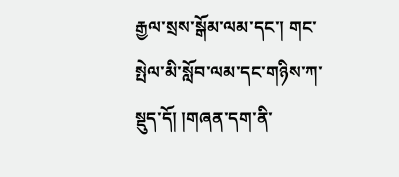རྒྱལ་སྲས་སྒོམ་ལམ་དང་། གང་སྤེལ་མི་སློབ་ལམ་དང་གཉིས་ཀ་སྡུད་དོ། །གཞན་དག་ནི་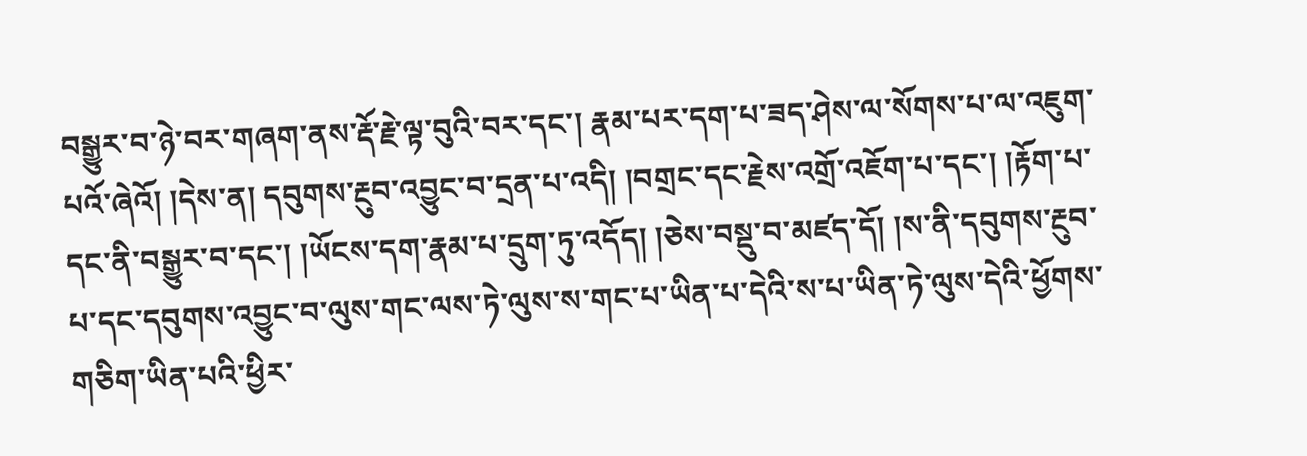བསྒྱུར་བ་ཉེ་བར་གཞག་ནས་རྡོ་རྗེ་ལྟ་བུའི་བར་དང་། རྣམ་པར་དག་པ་ཟད་ཤེས་ལ་སོགས་པ་ལ་འཇུག་པའོ་ཞེའོ། །དེས་ན། དབུགས་རྔུབ་འབྱུང་བ་དྲན་པ་འདི། །བགྲང་དང་རྗེས་འགྲོ་འཇོག་པ་དང་། །རྟོག་པ་དང་ནི་བསྒྱུར་བ་དང་། །ཡོངས་དག་རྣམ་པ་དྲུག་ཏུ་འདོད། །ཅེས་བསྡུ་བ་མཛད་དོ། །ས་ནི་དབུགས་རྔུབ་པ་དང་དབུགས་འབྱུང་བ་ལུས་གང་ལས་ཏེ་ལུས་ས་གང་པ་ཡིན་པ་དེའི་ས་པ་ཡིན་ཏེ་ལུས་དེའི་ཕྱོགས་གཅིག་ཡིན་པའི་ཕྱིར་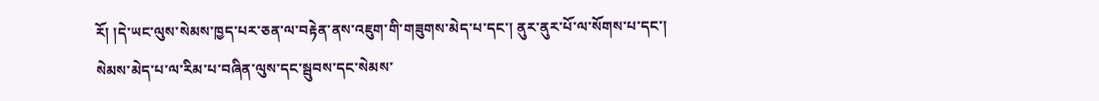རོ། །དེ་ཡང་ལུས་སེམས་ཁྱད་པར་ཅན་ལ་བརྟེན་ནས་འཇུག་གི་གཟུགས་མེད་པ་དང་། ནུར་ནུར་པོ་ལ་སོགས་པ་དང་། སེམས་མེད་པ་ལ་རིམ་པ་བཞིན་ལུས་དང་སྦུབས་དང་སེམས་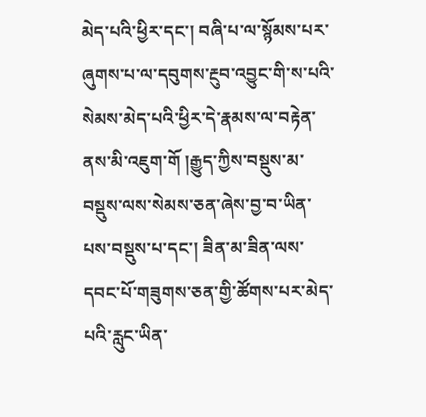མེད་པའི་ཕྱིར་དང་། བཞི་པ་ལ་སྙོམས་པར་ཞུགས་པ་ལ་དབུགས་རྔུབ་འབྱུང་གི་ས་པའི་སེམས་མེད་པའི་ཕྱིར་དེ་རྣམས་ལ་བརྟེན་ནས་མི་འཇུག་གོ །རྒྱུད་ཀྱིས་བསྡུས་མ་བསྡུས་ལས་སེམས་ཅན་ཞེས་བྱ་བ་ཡིན་པས་བསྡུས་པ་དང་། ཟིན་མ་ཟིན་ལས་དབང་པོ་གཟུགས་ཅན་གྱི་ཚོགས་པར་མེད་པའི་རླུང་ཡིན་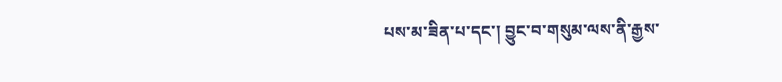པས་མ་ཟིན་པ་དང་། བྱུང་བ་གསུམ་ལས་ནི་རྒྱས་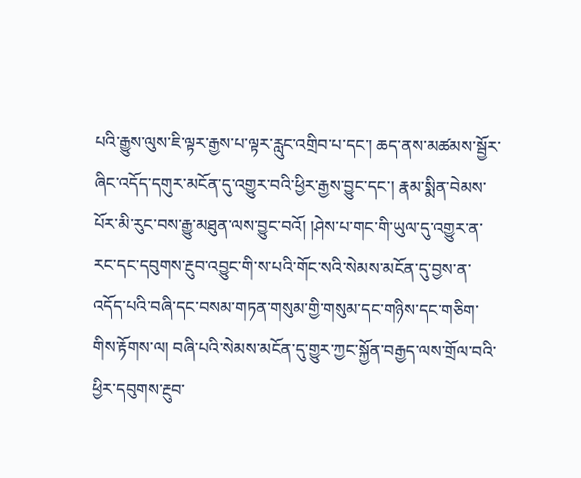པའི་རྒྱུས་ལུས་ཇི་ལྟར་རྒྱས་པ་ལྟར་རླུང་འགྲིབ་པ་དང་། ཆད་ནས་མཚམས་སྦྱོར་ཞིང་འདོད་དགུར་མངོན་དུ་འགྱུར་བའི་ཕྱིར་རྒྱས་བྱུང་དང་། རྣམ་སྨིན་བེམས་པོར་མི་རུང་བས་རྒྱུ་མཐུན་ལས་བྱུང་བའོ། །ཤེས་པ་གང་གི་ཡུལ་དུ་འགྱུར་ན་རང་དང་དབུགས་རྔུབ་འབྱུང་གི་ས་པའི་གོང་སའི་སེམས་མངོན་དུ་བྱས་ན་འདོད་པའི་བཞི་དང་བསམ་གཏན་གསུམ་གྱི་གསུམ་དང་གཉིས་དང་གཅིག་གིས་རྟོགས་ལ། བཞི་པའི་སེམས་མངོན་དུ་གྱུར་ཀྱང་སྐྱོན་བརྒྱད་ལས་གྲོལ་བའི་ཕྱིར་དབུགས་རྔུབ་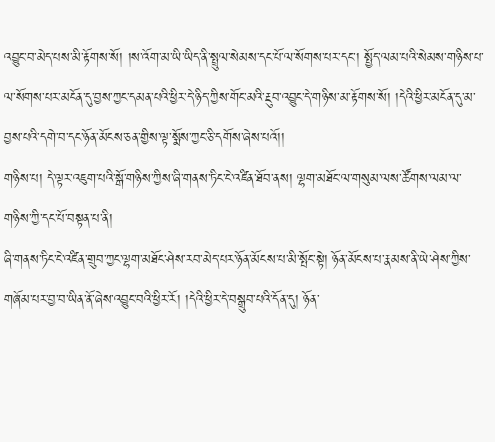འབྱུང་བ་མེད་པས་མི་རྟོགས་སོ། །ས་འོག་མ་ཡི་ཡིད་ནི་སྤྲུལ་སེམས་དང་པོ་ལ་སོགས་པར་དང་། སྤྱོད་ལམ་པའི་སེམས་གཉིས་པ་ལ་སོགས་པར་མངོན་དུ་བྱས་ཀྱང་དམན་པའི་ཕྱིར་དེ་ཉིད་ཀྱིས་གོང་མའི་རྔུབ་འབྱུང་དེ་གཉིས་མ་རྟོགས་སོ། །དེའི་ཕྱིར་མངོན་དུ་མ་བྱས་པའི་དགེ་བ་དང་ཉོན་མོངས་ཅན་གྱིས་ལྟ་སྨོས་ཀྱང་ཅི་དགོས་ཞེས་པའོ།།
གཉིས་པ། དེ་ལྟར་འཇུག་པའི་སྒོ་གཉིས་ཀྱིས་ཞི་གནས་ཏིང་ངེ་འཛིན་ཐོབ་ནས། ལྷག་མཐོང་ལ་གསུམ་ལས་ཚོགས་ལམ་ལ་གཉིས་ཀྱི་དང་པོ་བསྟན་པ་ནི།
ཞི་གནས་ཏིང་ངེ་འཛིན་གྲུབ་ཀྱང་ལྷག་མཐོང་ཤེས་རབ་མེད་པར་ཉོན་མོངས་པ་མི་སྤོང་སྟེ། ཉོན་མོངས་པ་རྣམས་ནི་ཡེ་ཤེས་ཀྱིས་གཞོམ་པར་བྱ་བ་ཡིན་ནོ་ཞེས་འབྱུང་བའི་ཕྱིར་རོ། །དེའི་ཕྱིར་དེ་བསྒྲུབ་པའི་དོན་དུ། ཉོན་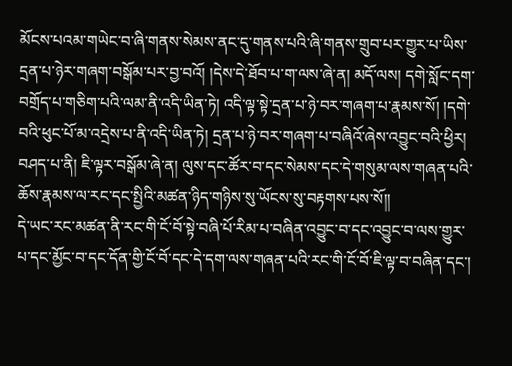མོངས་པའམ་གཡེང་བ་ཞི་གནས་སེམས་ནང་དུ་གནས་པའི་ཞི་གནས་གྲུབ་པར་གྱུར་པ་ཡིས་དྲན་པ་ཉེར་གཞག་བསྒོམ་པར་བྱ་བའོ། །དེས་དེ་ཐོབ་པ་ག་ལས་ཞེ་ན། མདོ་ལས། དགེ་སློང་དག་བགྲོད་པ་གཅིག་པའི་ལམ་ནི་འདི་ཡིན་ཏེ། འདི་ལྟ་སྟེ་དྲན་པ་ཉེ་བར་གཞག་པ་རྣམས་སོ། །དགེ་བའི་ཕུང་པོ་མ་འདྲེས་པ་ནི་འདི་ཡིན་ཏེ། དྲན་པ་ཉེ་བར་གཞག་པ་བཞིའོ་ཞེས་འབྱུང་བའི་ཕྱིར། བཤད་པ་ནི། ཇི་ལྟར་བསྒོམ་ཞེ་ན། ལུས་དང་ཚོར་བ་དང་སེམས་དང་དེ་གསུམ་ལས་གཞན་པའི་ཆོས་རྣམས་ལ་རང་དང་སྤྱིའི་མཚན་ཉིད་གཉིས་སུ་ཡོངས་སུ་བརྟགས་པས་སོ།།
དེ་ཡང་རང་མཚན་ནི་རང་གི་ངོ་བོ་སྟེ་བཞི་པོ་རིམ་པ་བཞིན་འབྱུང་བ་དང་འབྱུང་བ་ལས་གྱུར་པ་དང་མྱོང་བ་དང་དོན་གྱི་ངོ་བོ་དང་དེ་དག་ལས་གཞན་པའི་རང་གི་ངོ་བོ་ཇི་ལྟ་བ་བཞིན་དང་།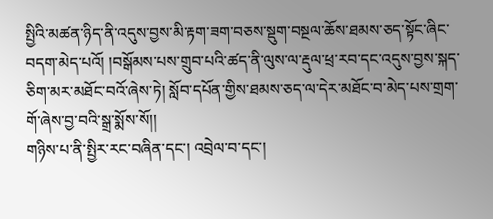སྤྱིའི་མཚན་ཉིད་ནི་འདུས་བྱས་མི་རྟག་ཟག་བཅས་སྡུག་བསྔལ་ཆོས་ཐམས་ཅད་སྟོང་ཞིང་བདག་མེད་པའོ། །བསྒོམས་པས་གྲུབ་པའི་ཚད་ནི་ལུས་ལ་རྡུལ་ཕྲ་རབ་དང་འདུས་བྱས་སྐད་ཅིག་མར་མཐོང་བའོ་ཞེས་ཏེ། སློབ་དཔོན་གྱིས་ཐམས་ཅད་ལ་དེར་མཐོང་བ་མེད་པས་གྲག་གོ་ཞེས་བྱ་བའི་སྒྲ་སྨོས་སོ།།
གཉིས་པ་ནི་སྤྱིར་རང་བཞིན་དང་། འབྲེལ་བ་དང་།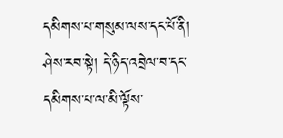དམིགས་པ་གསུམ་ལས་དང་པོ་ནི།
ཤེས་རབ་སྟེ། དེ་ཉིད་འབྲེལ་བ་དང་དམིགས་པ་ལ་མི་ལྟོས་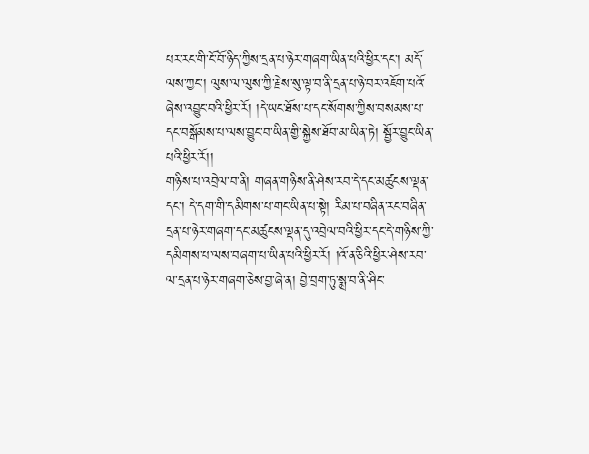པར་རང་གི་ངོ་བོ་ཉིད་ཀྱིས་དྲན་པ་ཉེར་གཞག་ཡིན་པའི་ཕྱིར་དང་། མདོ་ལས་ཀྱང་། ལུས་ལ་ལུས་ཀྱི་རྗེས་སུ་ལྟ་བ་ནི་དྲན་པ་ཉེ་བར་འཇོག་པའོ་ཞེས་འབྱུང་བའི་ཕྱིར་རོ། །དེ་ཡང་ཐོས་པ་དང་སོགས་ཀྱིས་བསམས་པ་དང་བསྒོམས་པ་ལས་བྱུང་བ་ཡིན་གྱི་སྐྱེས་ཐོབ་མ་ཡིན་ཏེ། སྦྱོར་བྱུང་ཡིན་པའི་ཕྱིར་རོ།།
གཉིས་པ་འབྲེལ་བ་ནི། གཞན་གཉིས་ནི་ཤེས་རབ་དེ་དང་མཚུངས་ལྡན་དང་། དེ་དག་གི་དམིགས་པ་གང་ཡིན་པ་སྟེ། རིམ་པ་བཞིན་རང་བཞིན་དྲན་པ་ཉེར་གཞག་དང་མཚུངས་ལྡན་དུ་འབྲེལ་བའི་ཕྱིར་དང་དེ་གཉིས་ཀྱི་དམིགས་པ་ལས་བཞག་པ་ཡིན་པའི་ཕྱིར་རོ། །འོ་ན་ཅིའི་ཕྱིར་ཤེས་རབ་ལ་དྲན་པ་ཉེར་གཞག་ཅེས་བྱ་ཞེ་ན། བྱེ་བྲག་ཏུ་སྨྲ་བ་ནི་ཤིང་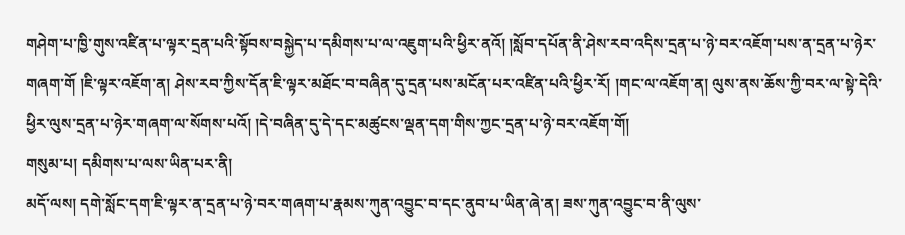གཤེག་པ་ཁྱི་གུས་འཛིན་པ་ལྟར་དྲན་པའི་སྟོབས་བསྐྱེད་པ་དམིགས་པ་ལ་འཇུག་པའི་ཕྱིར་ནའོ། །སློབ་དཔོན་ནི་ཤེས་རབ་འདིས་དྲན་པ་ཉེ་བར་འཇོག་པས་ན་དྲན་པ་ཉེར་གཞག་གོ །ཇི་ལྟར་འཇོག་ན། ཤེས་རབ་ཀྱིས་དོན་ཇི་ལྟར་མཐོང་བ་བཞིན་དུ་དྲན་པས་མངོན་པར་འཛིན་པའི་ཕྱིར་རོ། །གང་ལ་འཇོག་ན། ལུས་ནས་ཆོས་ཀྱི་བར་ལ་སྟེ་དེའི་ཕྱིར་ལུས་དྲན་པ་ཉེར་གཞག་ལ་སོགས་པའོ། །དེ་བཞིན་དུ་དེ་དང་མཚུངས་ལྡན་དག་གིས་ཀྱང་དྲན་པ་ཉེ་བར་འཇོག་གོ།
གསུམ་པ། དམིགས་པ་ལས་ཡིན་པར་ནི།
མདོ་ལས། དགེ་སློང་དག་ཇི་ལྟར་ན་དྲན་པ་ཉེ་བར་གཞག་པ་རྣམས་ཀུན་འབྱུང་བ་དང་ནུབ་པ་ཡིན་ཞེ་ན། ཟས་ཀུན་འབྱུང་བ་ནི་ལུས་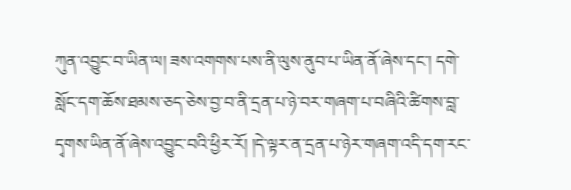ཀུན་འབྱུང་བ་ཡིན་ལ། ཟས་འགགས་པས་ནི་ལུས་ནུབ་པ་ཡིན་ནོ་ཞེས་དང་། དགེ་སློང་དག་ཆོས་ཐམས་ཅད་ཅེས་བྱ་བ་ནི་དྲན་པ་ཉེ་བར་གཞག་པ་བཞིའི་ཚིགས་བླ་དྭགས་ཡིན་ནོ་ཞེས་འབྱུང་བའི་ཕྱིར་རོ། །དེ་ལྟར་ན་དྲན་པ་ཉེར་གཞག་འདི་དག་རང་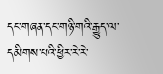དང་གཞན་དང་གཉི་གའི་རྒྱུད་ལ་དམིགས་པའི་ཕྱིར་རེ་རེ་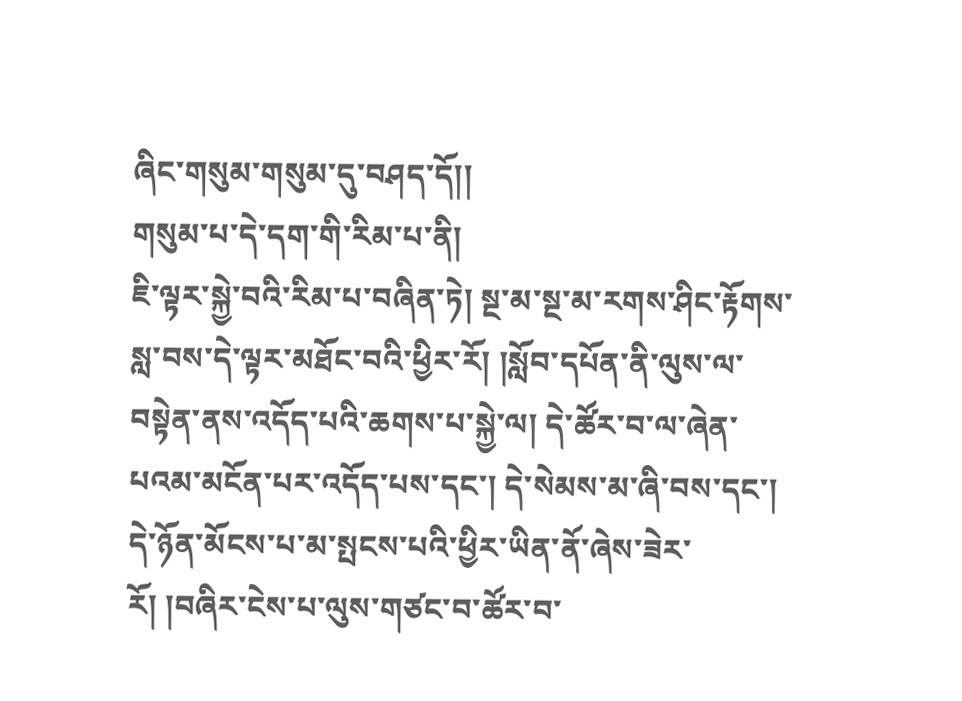ཞིང་གསུམ་གསུམ་དུ་བཤད་དོ།།
གསུམ་པ་དེ་དག་གི་རིམ་པ་ནི།
ཇི་ལྟར་སྐྱེ་བའི་རིམ་པ་བཞིན་ཏེ། སྔ་མ་སྔ་མ་རགས་ཤིང་རྟོགས་སླ་བས་དེ་ལྟར་མཐོང་བའི་ཕྱིར་རོ། །སློབ་དཔོན་ནི་ལུས་ལ་བསྟེན་ནས་འདོད་པའི་ཆགས་པ་སྐྱེ་ལ། དེ་ཚོར་བ་ལ་ཞེན་པའམ་མངོན་པར་འདོད་པས་དང་། དེ་སེམས་མ་ཞི་བས་དང་། དེ་ཉོན་མོངས་པ་མ་སྤངས་པའི་ཕྱིར་ཡིན་ནོ་ཞེས་ཟེར་རོ། །བཞིར་ངེས་པ་ལུས་གཙང་བ་ཚོར་བ་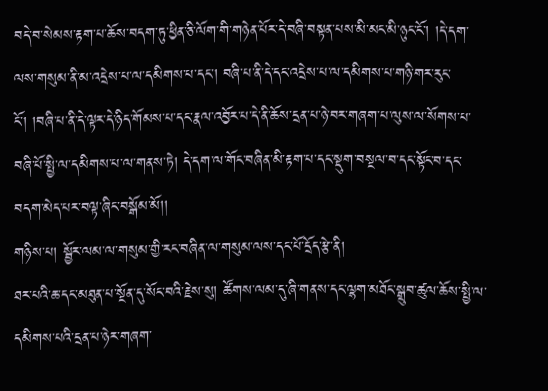བདེ་བ་སེམས་རྟག་པ་ཆོས་བདག་ཏུ་ཕྱིན་ཅི་ལོག་གི་གཉེན་པོར་དེ་བཞི་བསྟན་པས་མི་མང་མི་ཉུང་ངོ་། །དེ་དག་ལས་གསུམ་ནི་མ་འདྲེས་པ་ལ་དམིགས་པ་དང་། བཞི་པ་ནི་དེ་དང་འདྲེས་པ་ལ་དམིགས་པ་གཉི་གར་རུང་ངོ་། །བཞི་པ་ནི་དེ་ལྟར་དེ་ཉིད་གོམས་པ་དང་རྣལ་འབྱོར་པ་དེ་ནི་ཆོས་དྲན་པ་ཉེ་བར་གཞག་པ་ལུས་ལ་སོགས་པ་བཞི་པོ་སྤྱི་ལ་དམིགས་པ་ལ་གནས་ཏེ། དེ་དག་ལ་གོང་བཞིན་མི་རྟག་པ་དང་སྡུག་བསྔལ་བ་དང་སྟོང་བ་དང་བདག་མེད་པར་བལྟ་ཞིང་བསྒོམ་མོ།།
གཉིས་པ། སྦྱོར་ལམ་ལ་གསུམ་གྱི་རང་བཞིན་ལ་གསུམ་ལས་དང་པོ་དྲོད་རྩེ་ནི།
ཐར་པའི་ཆ་དང་མཐུན་པ་སྔོན་དུ་སོང་བའི་རྗེས་སུ། ཚོགས་ལམ་དུ་ཞི་གནས་དང་ལྷག་མཐོང་སྒྲུབ་ཚུལ་ཆོས་སྤྱི་ལ་དམིགས་པའི་དྲན་པ་ཉེར་གཞག་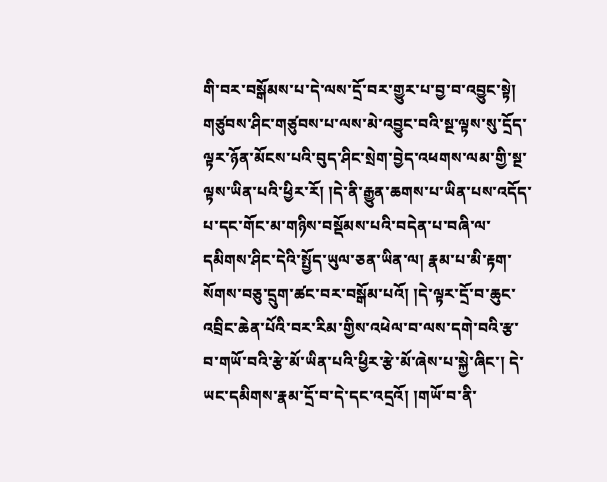གི་བར་བསྒོམས་པ་དེ་ལས་དྲོ་བར་གྱུར་པ་བྱ་བ་འབྱུང་སྟེ། གཙུབས་ཤིང་གཙུབས་པ་ལས་མེ་འབྱུང་བའི་སྔ་ལྟས་སུ་དྲོད་ལྟར་ཉོན་མོངས་པའི་བུད་ཤིང་སྲེག་བྱེད་འཕགས་ལམ་གྱི་སྔ་ལྟས་ཡིན་པའི་ཕྱིར་རོ། །དེ་ནི་རྒྱུན་ཆགས་པ་ཡིན་པས་འདོད་པ་དང་གོང་མ་གཉིས་བསྡོམས་པའི་བདེན་པ་བཞི་ལ་དམིགས་ཤིང་དེའི་སྤྱོད་ཡུལ་ཅན་ཡིན་ལ། རྣམ་པ་མི་རྟག་སོགས་བཅུ་དྲུག་ཚང་བར་བསྒོམ་པའོ། །དེ་ལྟར་དྲོ་བ་ཆུང་འབྲིང་ཆེན་པོའི་བར་རིམ་གྱིས་འཕེལ་བ་ལས་དགེ་བའི་རྩ་བ་གཡོ་བའི་རྩེ་མོ་ཡིན་པའི་ཕྱིར་རྩེ་མོ་ཞེས་པ་སྐྱེ་ཞིང་། དེ་ཡང་དམིགས་རྣམ་དྲོ་བ་དེ་དང་འདྲའོ། །གཡོ་བ་ནི་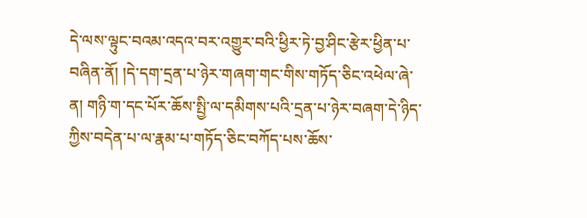དེ་ལས་ལྟུང་བའམ་འདའ་བར་འགྱུར་བའི་ཕྱིར་ཏེ་བྱ་ཤིང་རྩེར་ཕྱིན་པ་བཞིན་ནོ། །དེ་དག་དྲན་པ་ཉེར་གཞག་གང་གིས་གཏོད་ཅིང་འཕེལ་ཞེ་ན། གཉི་ག་དང་པོར་ཆོས་སྤྱི་ལ་དམིགས་པའི་དྲན་པ་ཉེར་བཞག་དེ་ཉིད་ཀྱིས་བདེན་པ་ལ་རྣམ་པ་གཏོད་ཅིང་བཀོད་པས་ཆོས་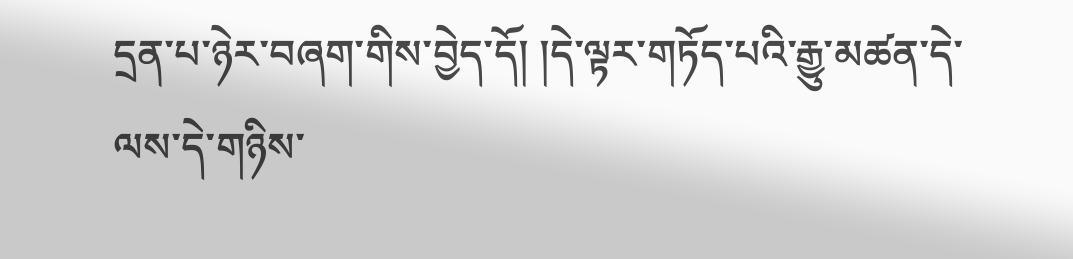དྲན་པ་ཉེར་བཞག་གིས་བྱེད་དོ། །དེ་ལྟར་གཏོད་པའི་རྒྱུ་མཚན་དེ་ལས་དེ་གཉིས་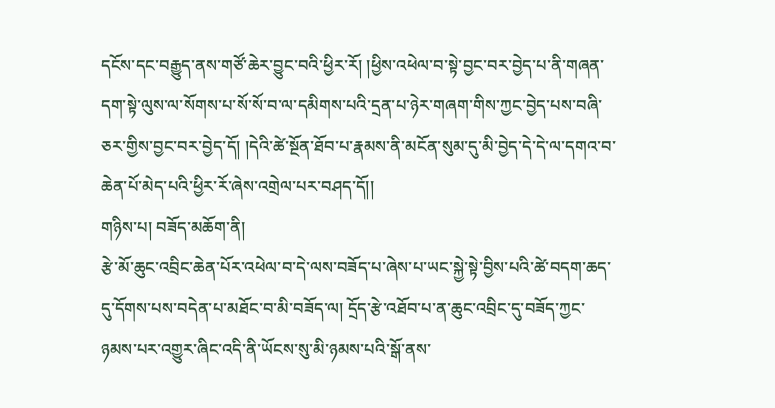དངོས་དང་བརྒྱུད་ནས་གཙོ་ཆེར་བྱུང་བའི་ཕྱིར་རོ། །ཕྱིས་འཕེལ་བ་སྟེ་བྱང་བར་བྱེད་པ་ནི་གཞན་དག་སྟེ་ལུས་ལ་སོགས་པ་སོ་སོ་བ་ལ་དམིགས་པའི་དྲན་པ་ཉེར་གཞག་གིས་ཀྱང་བྱེད་པས་བཞི་ཅར་གྱིས་བྱང་བར་བྱེད་དོ། །དེའི་ཚེ་སྔོན་ཐོབ་པ་རྣམས་ནི་མངོན་སུམ་དུ་མི་བྱེད་དེ་དེ་ལ་དགའ་བ་ཆེན་པོ་མེད་པའི་ཕྱིར་རོ་ཞེས་འགྲེལ་པར་བཤད་དོ།།
གཉིས་པ། བཟོད་མཆོག་ནི།
རྩེ་མོ་ཆུང་འབྲིང་ཆེན་པོར་འཕེལ་བ་དེ་ལས་བཟོད་པ་ཞེས་པ་ཡང་སྐྱེ་སྟེ་བྱིས་པའི་ཚེ་བདག་ཆད་དུ་དོགས་པས་བདེན་པ་མཐོང་བ་མི་བཟོད་ལ། དྲོད་རྩེ་འཐོབ་པ་ན་ཆུང་འབྲིང་དུ་བཟོད་ཀྱང་ཉམས་པར་འགྱུར་ཞིང་འདི་ནི་ཡོངས་སུ་མི་ཉམས་པའི་སྒོ་ནས་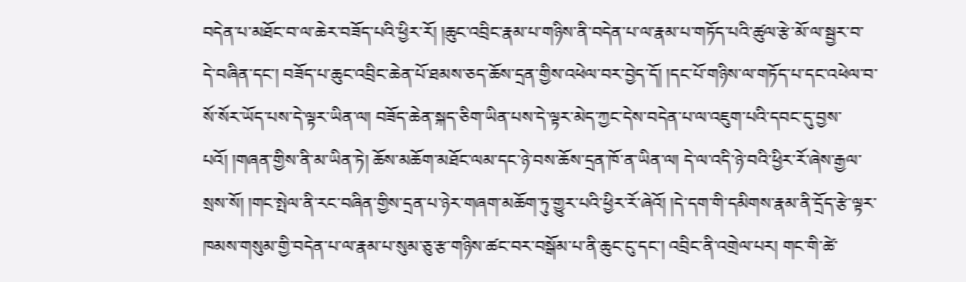བདེན་པ་མཐོང་བ་ལ་ཆེར་བཟོད་པའི་ཕྱིར་རོ། །ཆུང་འབྲིང་རྣམ་པ་གཉིས་ནི་བདེན་པ་ལ་རྣམ་པ་གཏོད་པའི་ཚུལ་རྩེ་མོ་ལ་སྦྱར་བ་དེ་བཞིན་དང་། བཟོད་པ་ཆུང་འབྲིང་ཆེན་པོ་ཐམས་ཅད་ཆོས་དྲན་གྱིས་འཕེལ་བར་བྱེད་དོ། །དང་པོ་གཉིས་ལ་གཏོད་པ་དང་འཕེལ་བ་སོ་སོར་ཡོད་པས་དེ་ལྟར་ཡིན་ལ། བཟོད་ཆེན་སྐད་ཅིག་ཡིན་པས་དེ་ལྟར་མེད་ཀྱང་དེས་བདེན་པ་ལ་འཇུག་པའི་དབང་དུ་བྱས་པའོ། །གཞན་གྱིས་ནི་མ་ཡིན་ཏེ། ཆོས་མཆོག་མཐོང་ལམ་དང་ཉེ་བས་ཆོས་དྲན་ཁོ་ན་ཡིན་ལ། དེ་ལ་འདི་ཉེ་བའི་ཕྱིར་རོ་ཞེས་རྒྱལ་སྲས་སོ། །གང་སྤེལ་ནི་རང་བཞིན་གྱིས་དྲན་པ་ཉེར་གཞག་མཆོག་ཏུ་གྱུར་པའི་ཕྱིར་རོ་ཞེའོ། །དེ་དག་གི་དམིགས་རྣམ་ནི་དྲོད་རྩེ་ལྟར་ཁམས་གསུམ་གྱི་བདེན་པ་ལ་རྣམ་པ་སུམ་ཅུ་རྩ་གཉིས་ཚང་བར་བསྒོམ་པ་ནི་ཆུང་ངུ་དང་། འབྲིང་ནི་འགྲེལ་པར། གང་གི་ཚེ་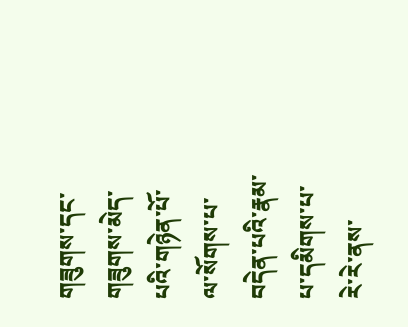གཟུགས་དང་གཟུགས་མེད་པའི་གཉེན་པོ་ལ་སོགས་པ་བདེན་པའི་རྣམ་པ་དམིགས་པ་རེ་རེ་ནས་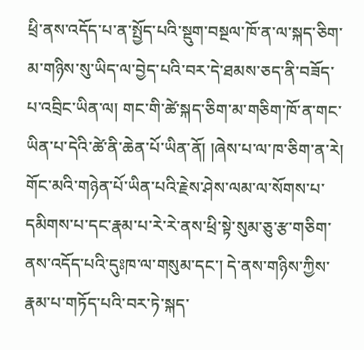ཕྲི་ནས་འདོད་པ་ན་སྤྱོད་པའི་སྡུག་བསྔལ་ཁོ་ན་ལ་སྐད་ཅིག་མ་གཉིས་སུ་ཡིད་ལ་བྱེད་པའི་བར་དེ་ཐམས་ཅད་ནི་བཟོད་པ་འབྲིང་ཡིན་ལ། གང་གི་ཚེ་སྐད་ཅིག་མ་གཅིག་ཁོ་ན་གང་ཡིན་པ་དེའི་ཚེ་ནི་ཆེན་པོ་ཡིན་ནོ། །ཞེས་པ་ལ་ཁ་ཅིག་ན་རེ། གོང་མའི་གཉེན་པོ་ཡིན་པའི་རྗེས་ཤེས་ལམ་ལ་སོགས་པ་དམིགས་པ་དང་རྣམ་པ་རེ་རེ་ནས་ཕྲི་སྟེ་སུམ་ཅུ་རྩ་གཅིག་ནས་འདོད་པའི་དུཿཁ་ལ་གསུམ་དང་། དེ་ནས་གཉིས་ཀྱིས་རྣམ་པ་གཏོད་པའི་བར་ཏེ་སྐད་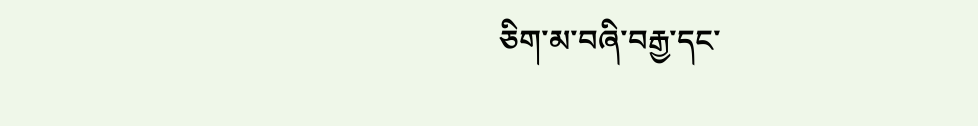ཅིག་མ་བཞི་བརྒྱ་དང་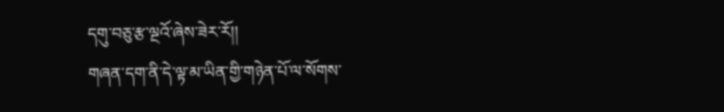དགུ་བཅུ་རྩ་ལྔའོ་ཞེས་ཟེར་རོ།།
གཞན་དག་ནི་དེ་ལྟ་མ་ཡིན་གྱི་གཉེན་པོ་ལ་སོགས་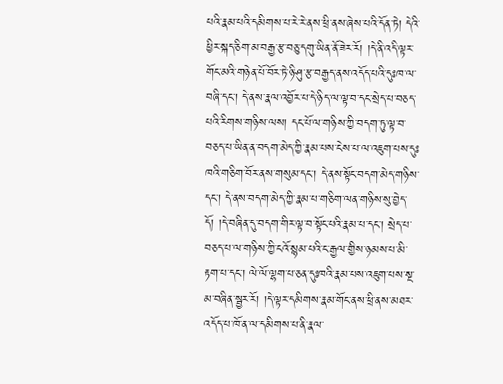པའི་རྣམ་པའི་དམིགས་པ་རེ་རེ་ནས་ཕྲི་ནས་ཞེས་པའི་དོན་ཏེ། དེའི་ཕྱིར་སྐད་ཅིག་མ་བརྒྱ་རྩ་བཅུ་དགུ་ཡིན་ནོ་ཟེར་རོ། །དེ་ནི་འདི་ལྟར་གོང་མའི་གཉེན་པོ་བོར་ཏེ་ཉི་ཤུ་རྩ་བརྒྱད་ནས་འདོད་པའི་དུཿཁ་ལ་བཞི་དང་། དེ་ནས་རྣལ་འབྱོར་པ་དེ་ཉིད་ལ་ལྟ་བ་དང་སྲེད་པ་བཅད་པའི་རིགས་གཉིས་ལས། དང་པོ་ལ་གཉིས་ཀྱི་བདག་ཏུ་ལྟ་བ་བཅད་པ་ཡིན་ན་བདག་མེད་ཀྱི་རྣམ་པས་ངེས་པ་ལ་འཇུག་པས་དུཿཁའི་གཅིག་བོར་ནས་གསུམ་དང་། དེ་ནས་སྟོང་བདག་མེད་གཉིས་དང་། དེ་ནས་བདག་མེད་ཀྱི་རྣམ་པ་གཅིག་ལན་གཉིས་སུ་བྱེད་དོ། །དེ་བཞིན་དུ་བདག་གིར་ལྟ་བ་སྟོང་པའི་རྣམ་པ་དང་། སྲེད་པ་བཅད་པ་ལ་གཉིས་ཀྱི་ངའོ་སྙམ་པའི་ང་རྒྱལ་གྱིས་ཉམས་པ་མི་རྟག་པ་དང་། ལེ་ལོ་ལྷག་པ་ཅན་དུཿཁའི་རྣམ་པས་འཇུག་པས་སྔ་མ་བཞིན་སྦྱར་རོ། །དེ་ལྟར་དམིགས་རྣམ་གོང་ནས་ཕྲི་ནས་མཐར་འདོད་པ་ཁོ་ན་ལ་དམིགས་པ་ནི་རྣལ་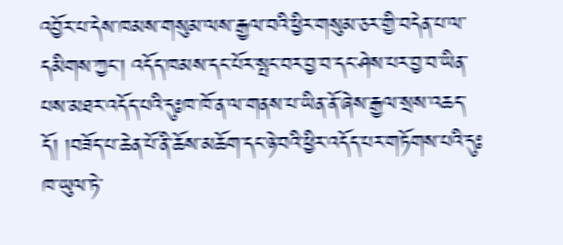འབྱོར་པ་དེས་ཁམས་གསུམ་ལས་རྒྱལ་བའི་ཕྱིར་གསུམ་ཅར་གྱི་བདེན་པ་ལ་དམིགས་ཀྱང་། འདོད་ཁམས་དང་པོར་སྤང་བར་བྱ་བ་དང་ཤེས་པར་བྱ་བ་ཡིན་པས་མཐར་འདོད་པའི་དུཿཁ་ཁོ་ན་ལ་གནས་པ་ཡིན་ནོ་ཞེས་རྒྱལ་སྲས་འཆད་དོ། །བཟོད་པ་ཆེན་པོ་ནི་ཆོས་མཆོག་དང་ཉེ་བའི་ཕྱིར་འདོད་པར་གཏོགས་པའི་དུཿཁ་ཡུལ་ཏེ་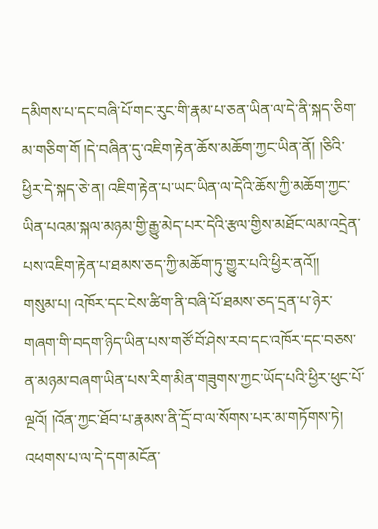དམིགས་པ་དང་བཞི་པོ་གང་རུང་གི་རྣམ་པ་ཅན་ཡིན་ལ་དེ་ནི་སྐད་ཅིག་མ་གཅིག་གོ །དེ་བཞིན་དུ་འཇིག་རྟེན་ཆོས་མཆོག་ཀྱང་ཡིན་ནོ། །ཅིའི་ཕྱིར་དེ་སྐད་ཅེ་ན། འཇིག་རྟེན་པ་ཡང་ཡིན་ལ་དེའི་ཆོས་ཀྱི་མཆོག་ཀྱང་ཡིན་པའམ་སྐལ་མཉམ་གྱི་རྒྱུ་མེད་པར་དེའི་རྩལ་གྱིས་མཐོང་ལམ་འདྲེན་པས་འཇིག་རྟེན་པ་ཐམས་ཅད་ཀྱི་མཆོག་ཏུ་གྱུར་པའི་ཕྱིར་ནའོ།།
གསུམ་པ། འཁོར་དང་ངེས་ཚིག་ནི་བཞི་པོ་ཐམས་ཅད་དྲན་པ་ཉེར་གཞག་གི་བདག་ཉིད་ཡིན་པས་གཙོ་བོ་ཤེས་རབ་དང་འཁོར་དང་བཅས་ན་མཉམ་བཞག་ཡིན་པས་རིག་མིན་གཟུགས་ཀྱང་ཡོད་པའི་ཕྱིར་ཕུང་པོ་ལྔའོ། །འོན་ཀྱང་ཐོབ་པ་རྣམས་ནི་དྲོ་བ་ལ་སོགས་པར་མ་གཏོགས་ཏེ། འཕགས་པ་ལ་དེ་དག་མངོན་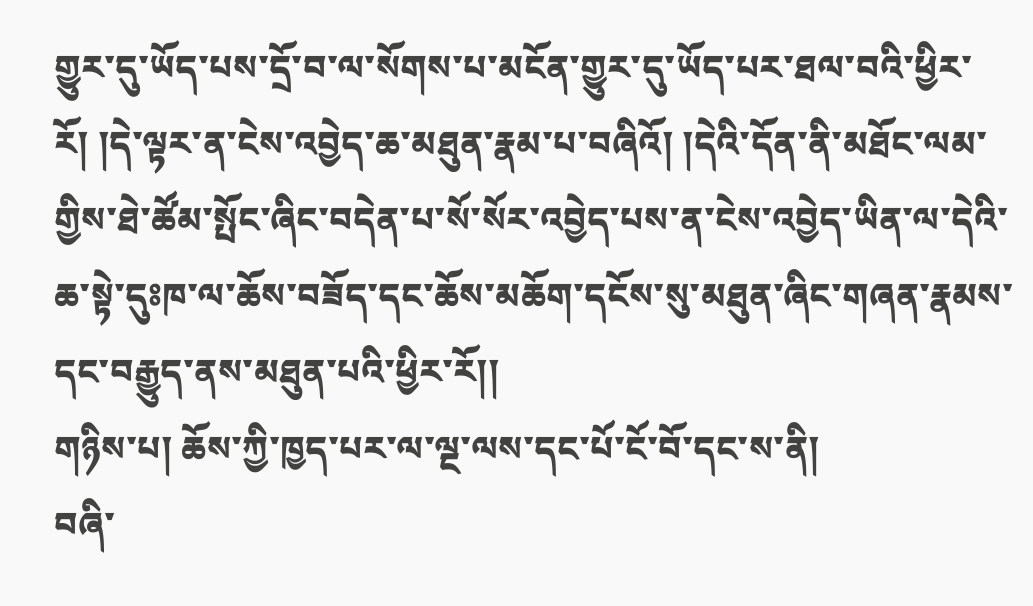གྱུར་དུ་ཡོད་པས་དྲོ་བ་ལ་སོགས་པ་མངོན་གྱུར་དུ་ཡོད་པར་ཐལ་བའི་ཕྱིར་རོ། །དེ་ལྟར་ན་ངེས་འབྱེད་ཆ་མཐུན་རྣམ་པ་བཞིའོ། །དེའི་དོན་ནི་མཐོང་ལམ་གྱིས་ཐེ་ཚོམ་སྤོང་ཞིང་བདེན་པ་སོ་སོར་འབྱེད་པས་ན་ངེས་འབྱེད་ཡིན་ལ་དེའི་ཆ་སྟེ་དུཿཁ་ལ་ཆོས་བཟོད་དང་ཆོས་མཆོག་དངོས་སུ་མཐུན་ཞིང་གཞན་རྣམས་དང་བརྒྱུད་ནས་མཐུན་པའི་ཕྱིར་རོ།།
གཉིས་པ། ཆོས་ཀྱི་ཁྱད་པར་ལ་ལྔ་ལས་དང་པོ་ངོ་བོ་དང་ས་ནི།
བཞི་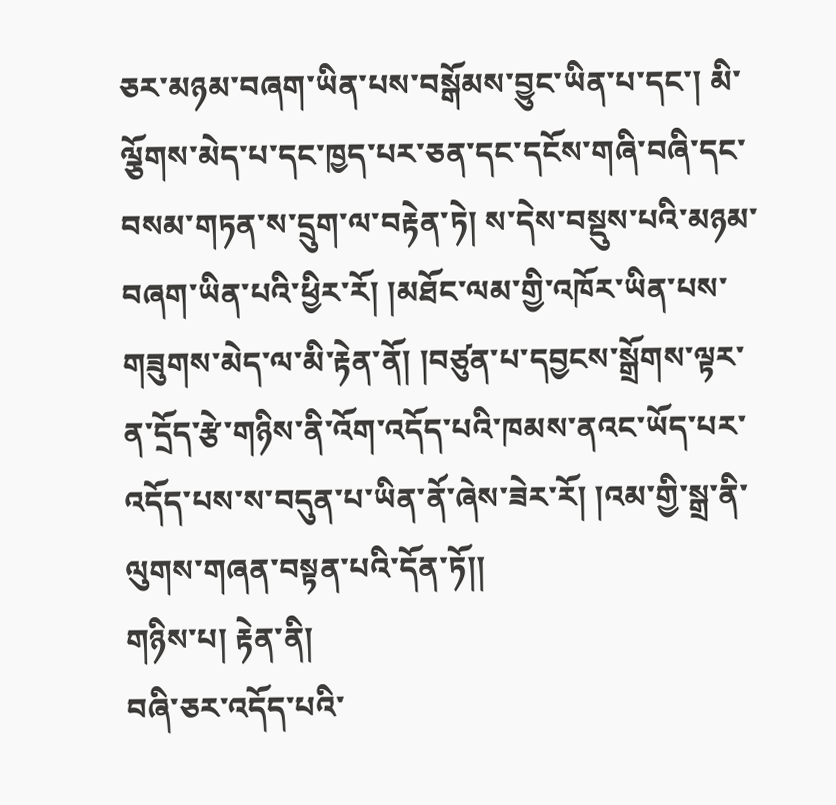ཅར་མཉམ་བཞག་ཡིན་པས་བསྒོམས་བྱུང་ཡིན་པ་དང་། མི་ལྕོགས་མེད་པ་དང་ཁྱད་པར་ཅན་དང་དངོས་གཞི་བཞི་དང་བསམ་གཏན་ས་དྲུག་ལ་བརྟེན་ཏེ། ས་དེས་བསྡུས་པའི་མཉམ་བཞག་ཡིན་པའི་ཕྱིར་རོ། །མཐོང་ལམ་གྱི་འཁོར་ཡིན་པས་གཟུགས་མེད་ལ་མི་རྟེན་ནོ། །བཙུན་པ་དབྱངས་སྒྲོགས་ལྟར་ན་དྲོད་རྩེ་གཉིས་ནི་འོག་འདོད་པའི་ཁམས་ནའང་ཡོད་པར་འདོད་པས་ས་བདུན་པ་ཡིན་ནོ་ཞེས་ཟེར་རོ། །འམ་གྱི་སྒྲ་ནི་ལུགས་གཞན་བསྟན་པའི་དོན་ཏོ།།
གཉིས་པ། རྟེན་ནི།
བཞི་ཅར་འདོད་པའི་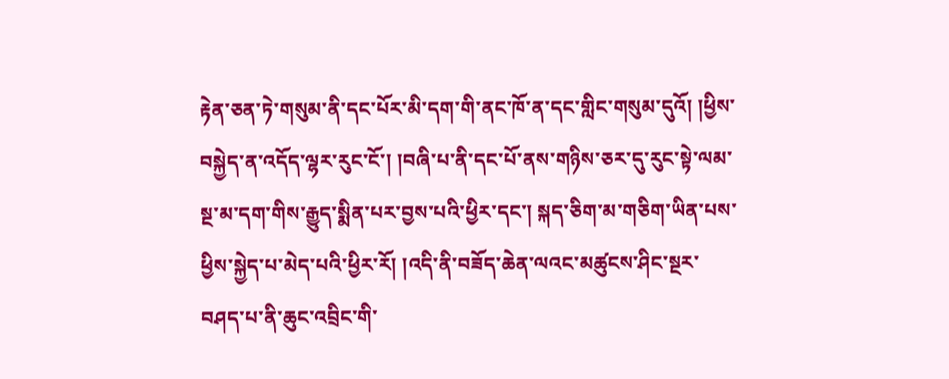རྟེན་ཅན་ཏེ་གསུམ་ནི་དང་པོར་མི་དག་གི་ནང་ཁོ་ན་དང་གླིང་གསུམ་དུའོ། །ཕྱིས་བསྐྱེད་ན་འདོད་ལྷར་རུང་ངོ་། །བཞི་པ་ནི་དང་པོ་ནས་གཉིས་ཅར་དུ་རུང་སྟེ་ལམ་སྔ་མ་དག་གིས་རྒྱུད་སྨིན་པར་བྱས་པའི་ཕྱིར་དང་། སྐད་ཅིག་མ་གཅིག་ཡིན་པས་ཕྱིས་སྐྱེད་པ་མེད་པའི་ཕྱིར་རོ། །འདི་ནི་བཟོད་ཆེན་ལའང་མཚུངས་ཤིང་སྔར་བཤད་པ་ནི་ཆུང་འབྲིང་གི་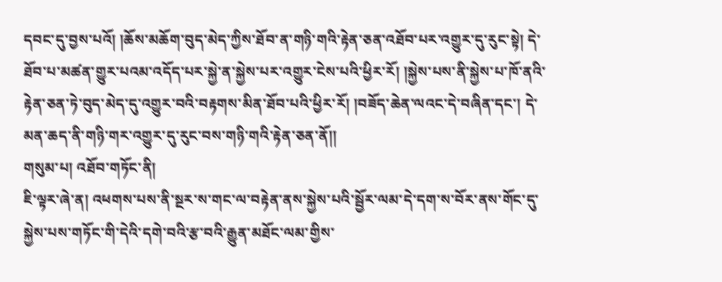དབང་དུ་བྱས་པའོ། །ཆོས་མཆོག་བུད་མེད་ཀྱིས་ཐོབ་ན་གཉི་གའི་རྟེན་ཅན་འཐོབ་པར་འགྱུར་དུ་རུང་སྟེ། དེ་ཐོབ་པ་མཚན་གྱུར་པའམ་འདོད་པར་སྐྱེ་ན་སྐྱེས་པར་འགྱུར་ངེས་པའི་ཕྱིར་རོ། །སྐྱེས་པས་ནི་སྐྱེས་པ་ཁོ་ནའི་རྟེན་ཅན་ཏེ་བུད་མེད་དུ་འགྱུར་བའི་བརྟགས་མིན་ཐོབ་པའི་ཕྱིར་རོ། །བཟོད་ཆེན་ལའང་དེ་བཞིན་དང་། དེ་མན་ཆད་ནི་གཉི་གར་འགྱུར་དུ་རུང་བས་གཉི་གའི་རྟེན་ཅན་ནོ།།
གསུམ་པ། འཐོབ་གཏོང་ནི།
ཇི་ལྟར་ཞེ་ན། འཕགས་པས་ནི་སྔར་ས་གང་ལ་བརྟེན་ནས་སྐྱེས་པའི་སྦྱོར་ལམ་དེ་དག་ས་བོར་ནས་གོང་དུ་སྐྱེས་པས་གཏོང་གི་དེའི་དགེ་བའི་རྩ་བའི་རྒྱུན་མཐོང་ལམ་གྱིས་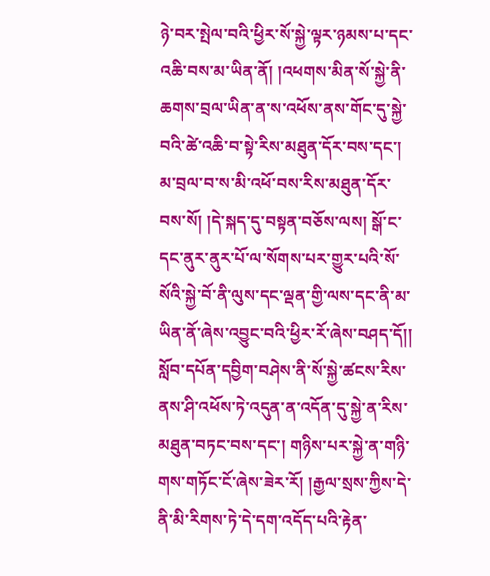ཉེ་བར་སྤེལ་བའི་ཕྱིར་སོ་སྐྱེ་ལྟར་ཉམས་པ་དང་འཆི་བས་མ་ཡིན་ནོ། །འཕགས་མིན་སོ་སྐྱེ་ནི་ཆགས་བྲལ་ཡིན་ན་ས་འཕོས་ནས་གོང་དུ་སྐྱེ་བའི་ཚེ་འཆི་བ་སྟེ་རིས་མཐུན་དོར་བས་དང་། མ་བྲལ་བ་ས་མི་འཕོ་བས་རིས་མཐུན་དོར་བས་སོ། །དེ་སྐད་དུ་བསྟན་བཅོས་ལས། སྒོ་ང་དང་ནུར་ནུར་པོ་ལ་སོགས་པར་གྱུར་པའི་སོ་སོའི་སྐྱེ་བོ་ནི་ལུས་དང་ལྡན་གྱི་ལས་དང་ནི་མ་ཡིན་ནོ་ཞེས་འབྱུང་བའི་ཕྱིར་རོ་ཞེས་བཤད་དོ།།
སློབ་དཔོན་དབྱིག་བཤེས་ནི་སོ་སྐྱེ་ཚངས་རིས་ནས་ཤི་འཕོས་ཏེ་འདུན་ན་འདོན་དུ་སྐྱེ་ན་རིས་མཐུན་བཏང་བས་དང་། གཉིས་པར་སྐྱེ་ན་གཉི་གས་གཏོང་ངོ་ཞེས་ཟེར་རོ། །རྒྱལ་སྲས་ཀྱིས་དེ་ནི་མི་རིགས་ཏེ་དེ་དག་འདོད་པའི་རྟེན་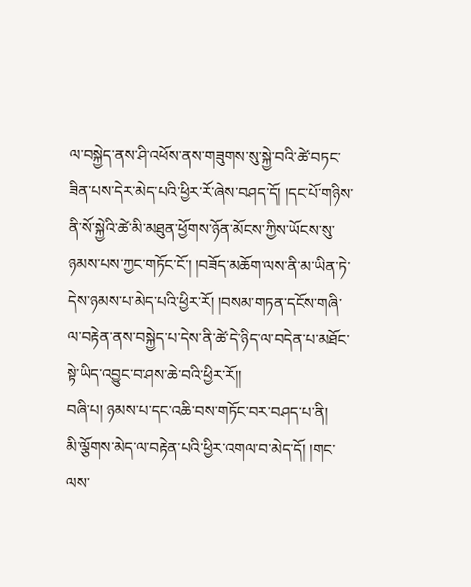ལ་བསྐྱེད་ནས་ཤི་འཕོས་ནས་གཟུགས་སུ་སྐྱེ་བའི་ཚེ་བཏང་ཟིན་པས་དེར་མེད་པའི་ཕྱིར་རོ་ཞེས་བཤད་དོ། །དང་པོ་གཉིས་ནི་སོ་སྐྱེའི་ཚེ་མི་མཐུན་ཕྱོགས་ཉོན་མོངས་ཀྱིས་ཡོངས་སུ་ཉམས་པས་ཀྱང་གཏོང་ངོ་། །བཟོད་མཆོག་ལས་ནི་མ་ཡིན་ཏེ་དེས་ཉམས་པ་མེད་པའི་ཕྱིར་རོ། །བསམ་གཏན་དངོས་གཞི་ལ་བརྟེན་ནས་བསྐྱེད་པ་དེས་ནི་ཚེ་དེ་ཉིད་ལ་བདེན་པ་མཐོང་སྟེ་ཡིད་འབྱུང་བ་ཤས་ཆེ་བའི་ཕྱིར་རོ།།
བཞི་པ། ཉམས་པ་དང་འཆི་བས་གཏོང་བར་བཤད་པ་ནི།
མི་ལྕོགས་མེད་ལ་བརྟེན་པའི་ཕྱིར་འགལ་བ་མེད་དོ། །གང་ལས་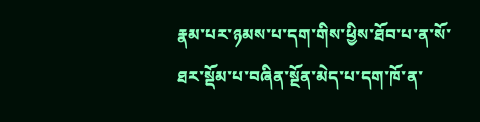རྣམ་པར་ཉམས་པ་དག་གིས་ཕྱིས་ཐོབ་པ་ན་སོ་ཐར་སྡོམ་པ་བཞིན་སྔོན་མེད་པ་དག་ཁོ་ན་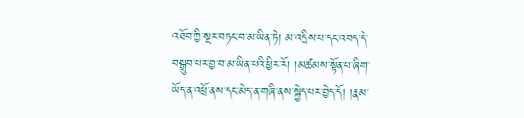འཐོབ་ཀྱི་སྔར་བཏང་བ་མ་ཡིན་ཏེ། མ་འདྲིས་པ་དང་འབད་དེ་བསྒྲུབ་པར་བྱ་བ་མ་ཡིན་པའི་ཕྱིར་རོ། །མཚམས་སྟོན་པ་ཞིག་ཡོད་ན་འཕྲོ་ནས་དང་མེད་ན་གཞི་ནས་སྐྱེད་པར་བྱེད་དོ། །རྣམ་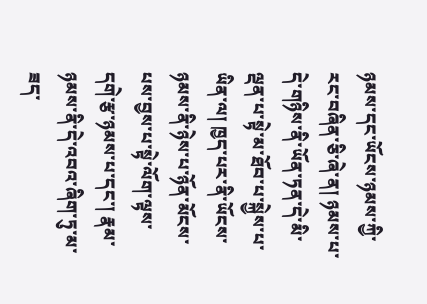ཉམས་དང་ཡོངས་ཉམས་ཀྱི་རང་བཞིན་ཅི་ཞེ་ན། ཉམས་པ་དེ་གཉིས་ནི་ཡོན་ཏན་དེ་མི་ལྡན་པ་སྟེ་མ་ཐོབ་པ་སྐྱེས་པ་ཡིན་ལ། ཁྱད་པར་ནི་ཡོངས་ཉམས་ནི་ཉེས་པ་ཉོན་མོངས་པས་བྱས་པ་སྟེ་ལོག་ལྟས་དགེ་རྩ་ཉམས་པ་དང་། རྣམ་ཉམས་ནི་དེ་འབའ་ཞིག་ཏུ་མ་ཟད་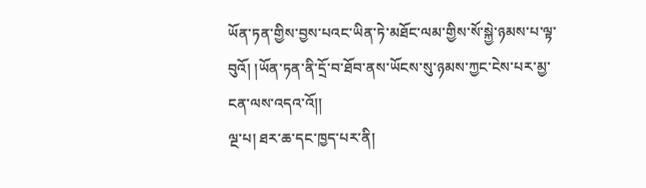ཡོན་ཏན་གྱིས་བྱས་པའང་ཡིན་ཏེ་མཐོང་ལམ་གྱིས་སོ་སྐྱེ་ཉམས་པ་ལྟ་བུའོ། །ཡོན་ཏན་ནི་དྲོ་བ་ཐོབ་ནས་ཡོངས་སུ་ཉམས་ཀྱང་ངེས་པར་མྱ་ངན་ལས་འདའ་འོ།།
ལྔ་པ། ཐར་ཆ་དང་ཁྱད་པར་ནི།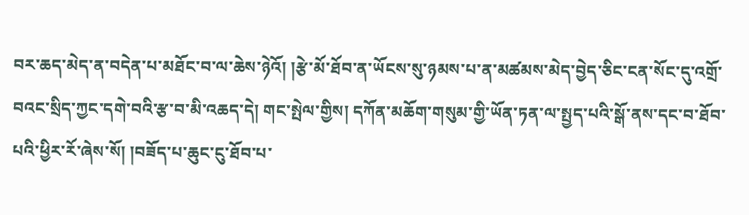བར་ཆད་མེད་ན་བདེན་པ་མཐོང་བ་ལ་ཆེས་ཉེའོ། །རྩེ་མོ་ཐོབ་ན་ཡོངས་སུ་ཉམས་པ་ན་མཚམས་མེད་བྱེད་ཅིང་ངན་སོང་དུ་འགྲོ་བའང་སྲིད་ཀྱང་དགེ་བའི་རྩ་བ་མི་འཆད་དེ། གང་སྤེལ་གྱིས། དཀོན་མཆོག་གསུམ་གྱི་ཡོན་ཏན་ལ་སྤྱད་པའི་སྒོ་ནས་དང་བ་ཐོབ་པའི་ཕྱིར་རོ་ཞེས་སོ། །བཟོད་པ་ཆུང་ངུ་ཐོབ་པ་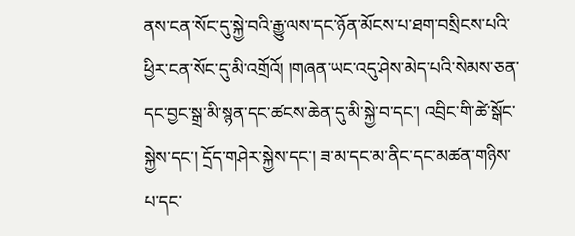ནས་ངན་སོང་དུ་སྐྱེ་བའི་རྒྱུ་ལས་དང་ཉོན་མོངས་པ་ཐག་བསྲིངས་པའི་ཕྱིར་ངན་སོང་དུ་མི་འགྲོའོ། །གཞན་ཡང་འདུ་ཤེས་མེད་པའི་སེམས་ཅན་དང་བྱང་སྒྲ་མི་སྙན་དང་ཚངས་ཆེན་དུ་མི་སྐྱེ་བ་དང་། འབྲིང་གི་ཚེ་སྒོང་སྐྱེས་དང་། དྲོད་གཤེར་སྐྱེས་དང་། ཟ་མ་དང་མ་ནིང་དང་མཚན་གཉིས་པ་དང་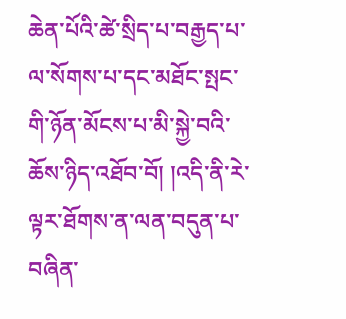ཆེན་པོའི་ཚེ་སྲིད་པ་བརྒྱད་པ་ལ་སོགས་པ་དང་མཐོང་སྤང་གི་ཉོན་མོངས་པ་མི་སྐྱེ་བའི་ཆོས་ཉིད་འཐོབ་བོ། །འདི་ནི་རེ་ལྟར་ཐོགས་ན་ལན་བདུན་པ་བཞིན་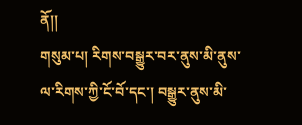ནོ།།
གསུམ་པ། རིགས་བསྒྱུར་བར་ནུས་མི་ནུས་ལ་རིགས་ཀྱི་ངོ་བོ་དང་། བསྒྱུར་ནུས་མི་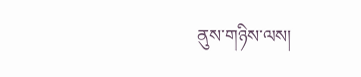ནུས་གཉིས་ལས།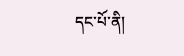དང་པོ་ནི།